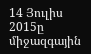14 Յուլիս 2015ը միջազգային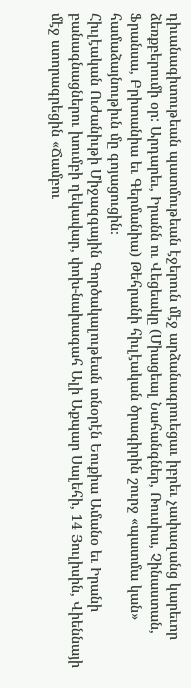դիւանագիտութեան պատմութեան էջերուն մէջ արձանագրուեցաւ իբրեւ չափազանց կարեւոր ձեռքբերումի օր: Արդարեւ, Իրանն ու Վեցեակը (Միացեալ Նահանգներ, Ռուսիա, Չինաստան, Ֆրանսա, Բրիտանիա եւ Գերմանիա) Թեհրանի հիւլէական ծրագիրին շուրջ «պատմա կան» համաձայնութիւն մը գոյացուցին։
Հիւլէական Ուժանիւթի Միջազգային Գործակալութեան տնօրէն Եուքիա Ամանօ եւ Իրանի բանագնացներու խումբի ղեկավար, փոխ-նախագահ Ալի Աքպար Սալեհի, 14 Յուլիսին, Վիեննայի մէջ ստորագրեցին «Ճամբու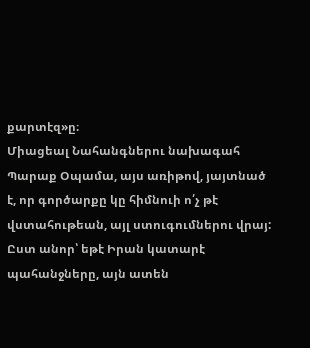քարտէզ»ը։
Միացեալ Նահանգներու նախագահ Պարաք Օպամա, այս առիթով, յայտնած է, որ գործարքը կը հիմնուի ո՛չ թէ վստահութեան, այլ ստուգումներու վրայ: Ըստ անոր՝ եթէ Իրան կատարէ պահանջները, այն ատեն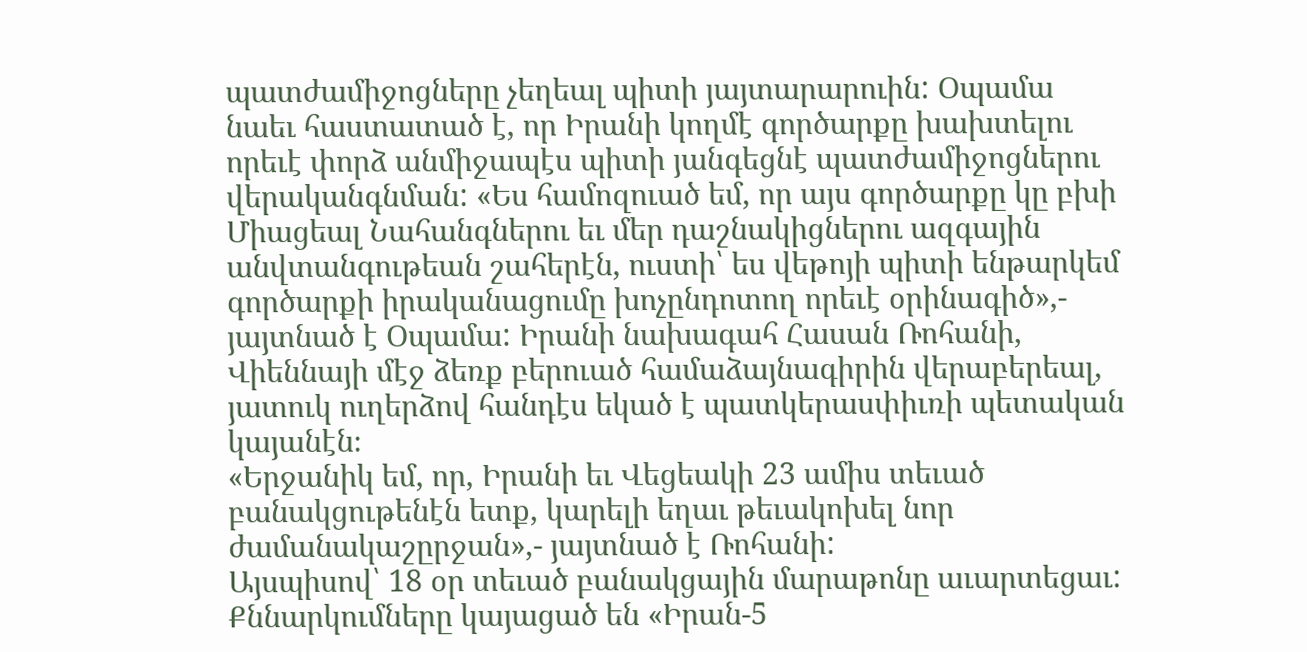պատժամիջոցները չեղեալ պիտի յայտարարուին: Օպամա նաեւ հաստատած է, որ Իրանի կողմէ գործարքը խախտելու որեւէ փորձ անմիջապէս պիտի յանգեցնէ պատժամիջոցներու վերականգնման: «Ես համոզուած եմ, որ այս գործարքը կը բխի Միացեալ Նահանգներու եւ մեր դաշնակիցներու ազգային անվտանգութեան շահերէն, ուստի՝ ես վեթոյի պիտի ենթարկեմ գործարքի իրականացումը խոչընդոտող որեւէ օրինագիծ»,- յայտնած է Օպամա: Իրանի նախագահ Հասան Ռոհանի, Վիեննայի մէջ ձեռք բերուած համաձայնագիրին վերաբերեալ, յատուկ ուղերձով հանդէս եկած է պատկերասփիւռի պետական կայանէն։
«Երջանիկ եմ, որ, Իրանի եւ Վեցեակի 23 ամիս տեւած բանակցութենէն ետք, կարելի եղաւ թեւակոխել նոր ժամանակաշըրջան»,- յայտնած է Ռոհանի:
Այսպիսով՝ 18 օր տեւած բանակցային մարաթոնը աւարտեցաւ: Քննարկումները կայացած են «Իրան-5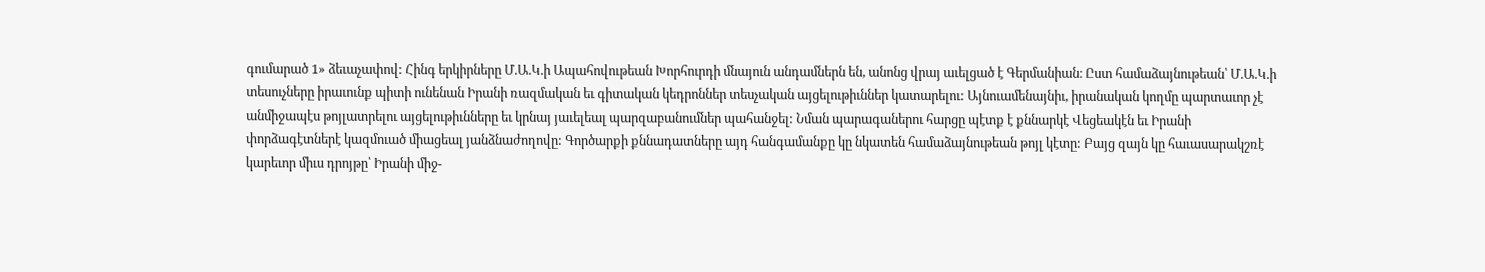գումարած 1» ձեւաչափով: Հինգ երկիրները Մ.Ա.Կ.ի Ապահովութեան Խորհուրդի մնայուն անդամներն են, անոնց վրայ աւելցած է Գերմանիան։ Ըստ համաձայնութեան՝ Մ.Ա.Կ.ի տեսուչները իրաւունք պիտի ունենան Իրանի ռազմական եւ գիտական կեդրոններ տեսչական այցելութիւններ կատարելու: Այնուամենայնիւ, իրանական կողմը պարտաւոր չէ անմիջապէս թոյլատրելու այցելութիւնները եւ կրնայ յաւելեալ պարզաբանումներ պահանջել: Նման պարագաներու հարցը պէտք է քննարկէ Վեցեակէն եւ Իրանի փորձագէտներէ կազմուած միացեալ յանձնաժողովը: Գործարքի քննադատները այդ հանգամանքը կը նկատեն համաձայնութեան թոյլ կէտը: Բայց զայն կը հաւասարակշռէ կարեւոր միւս դրոյթը՝ Իրանի միջ-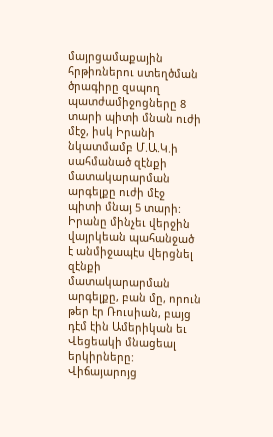մայրցամաքային հրթիռներու ստեղծման ծրագիրը զսպող պատժամիջոցները 8 տարի պիտի մնան ուժի մէջ, իսկ Իրանի նկատմամբ Մ.Ա.Կ.ի սահմանած զէնքի մատակարարման արգելքը ուժի մէջ պիտի մնայ 5 տարի:
Իրանը մինչեւ վերջին վայրկեան պահանջած է անմիջապէս վերցնել զէնքի մատակարարման արգելքը, բան մը, որուն թեր էր Ռուսիան, բայց դէմ էին Ամերիկան եւ Վեցեակի մնացեալ երկիրները: Վիճայարոյց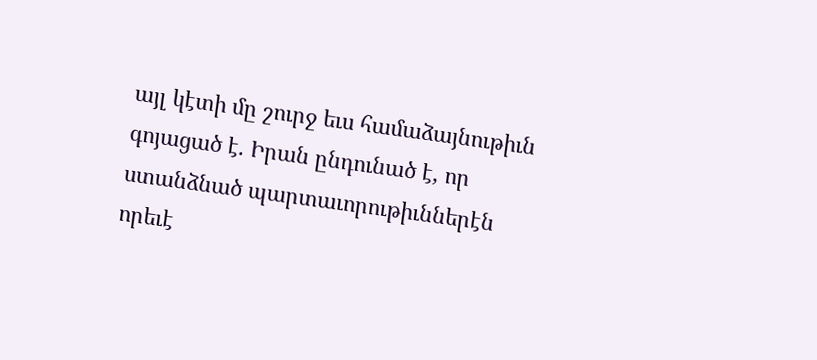այլ կէտի մը շուրջ եւս համաձայնութիւն գոյացած է. Իրան ընդունած է, որ ստանձնած պարտաւորութիւններէն որեւէ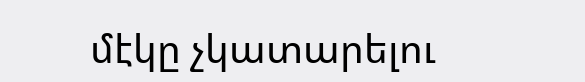մէկը չկատարելու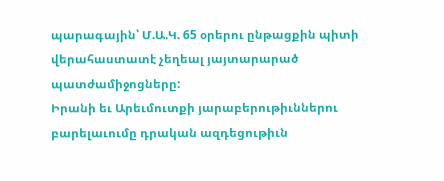պարագային՝ Մ.Ա.Կ. 65 օրերու ընթացքին պիտի վերահաստատէ չեղեալ յայտարարած պատժամիջոցները:
Իրանի եւ Արեւմուտքի յարաբերութիւններու բարելաւումը դրական ազդեցութիւն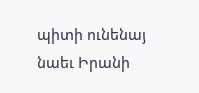պիտի ունենայ նաեւ Իրանի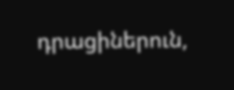դրացիներուն,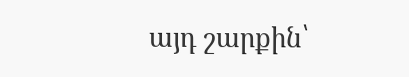այդ շարքին՝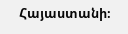Հայաստանի։